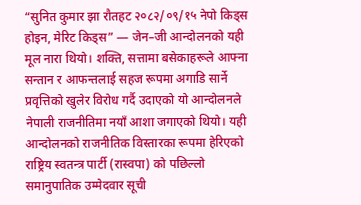“सुनित कुमार झा रौतहट २०८२/०९/१५ नेपो किड्स होइन, मेरिट किड्स” — जेन–जी आन्दोलनको यही मूल नारा थियो। शक्ति, सत्तामा बसेकाहरूले आफ्ना सन्तान र आफन्तलाई सहज रूपमा अगाडि सार्ने प्रवृत्तिको खुलेर विरोध गर्दै उदाएको यो आन्दोलनले नेपाली राजनीतिमा नयाँ आशा जगाएको थियो। यही आन्दोलनको राजनीतिक विस्तारका रूपमा हेरिएको राष्ट्रिय स्वतन्त्र पार्टी (रास्वपा) को पछिल्लो समानुपातिक उम्मेदवार सूची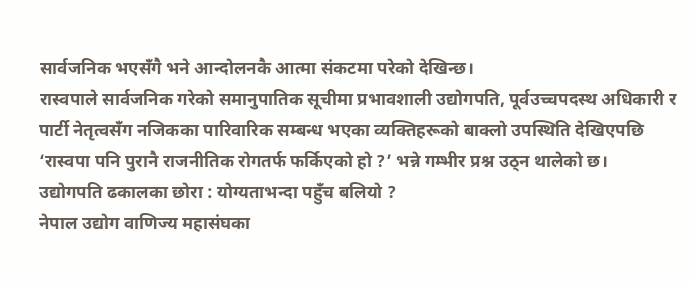सार्वजनिक भएसँगै भने आन्दोलनकै आत्मा संकटमा परेको देखिन्छ।
रास्वपाले सार्वजनिक गरेको समानुपातिक सूचीमा प्रभावशाली उद्योगपति, पूर्वउच्चपदस्थ अधिकारी र पार्टी नेतृत्वसँग नजिकका पारिवारिक सम्बन्ध भएका व्यक्तिहरूको बाक्लो उपस्थिति देखिएपछि ‘रास्वपा पनि पुरानै राजनीतिक रोगतर्फ फर्किएको हो ?’ भन्ने गम्भीर प्रश्न उठ्न थालेको छ।
उद्योगपति ढकालका छोरा : योग्यताभन्दा पहुँच बलियो ?
नेपाल उद्योग वाणिज्य महासंघका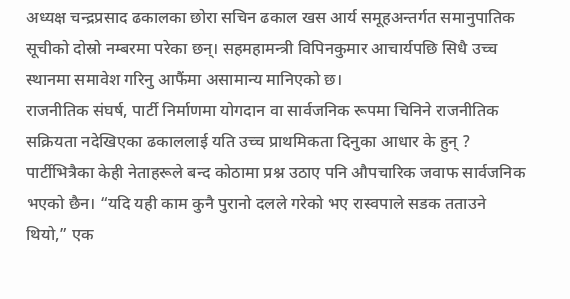अध्यक्ष चन्द्रप्रसाद ढकालका छोरा सचिन ढकाल खस आर्य समूहअन्तर्गत समानुपातिक सूचीको दोस्रो नम्बरमा परेका छन्। सहमहामन्त्री विपिनकुमार आचार्यपछि सिधै उच्च स्थानमा समावेश गरिनु आफैंमा असामान्य मानिएको छ।
राजनीतिक संघर्ष, पार्टी निर्माणमा योगदान वा सार्वजनिक रूपमा चिनिने राजनीतिक सक्रियता नदेखिएका ढकाललाई यति उच्च प्राथमिकता दिनुका आधार के हुन् ? पार्टीभित्रैका केही नेताहरूले बन्द कोठामा प्रश्न उठाए पनि औपचारिक जवाफ सार्वजनिक भएको छैन। “यदि यही काम कुनै पुरानो दलले गरेको भए रास्वपाले सडक तताउने थियो,” एक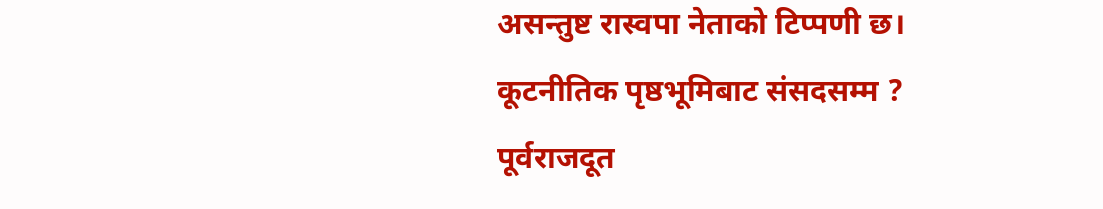असन्तुष्ट रास्वपा नेताको टिप्पणी छ।
कूटनीतिक पृष्ठभूमिबाट संसदसम्म ?
पूर्वराजदूत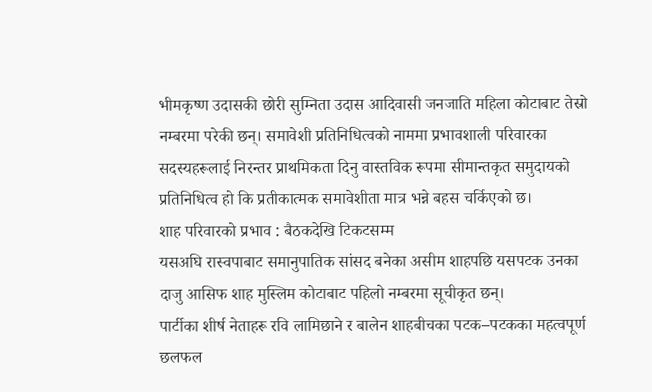भीमकृष्ण उदासकी छोरी सुम्निता उदास आदिवासी जनजाति महिला कोटाबाट तेस्रो नम्बरमा परेकी छन्। समावेशी प्रतिनिधित्वको नाममा प्रभावशाली परिवारका सदस्यहरूलाई निरन्तर प्राथमिकता दिनु वास्तविक रूपमा सीमान्तकृत समुदायको प्रतिनिधित्व हो कि प्रतीकात्मक समावेशीता मात्र भन्ने बहस चर्किएको छ।
शाह परिवारको प्रभाव : बैठकदेखि टिकटसम्म
यसअघि रास्वपाबाट समानुपातिक सांसद बनेका असीम शाहपछि यसपटक उनका दाजु आसिफ शाह मुस्लिम कोटाबाट पहिलो नम्बरमा सूचीकृत छन्।
पार्टीका शीर्ष नेताहरू रवि लामिछाने र बालेन शाहबीचका पटक–पटकका महत्वपूर्ण छलफल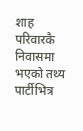शाह परिवारकै निवासमा भएको तथ्य पार्टीभित्र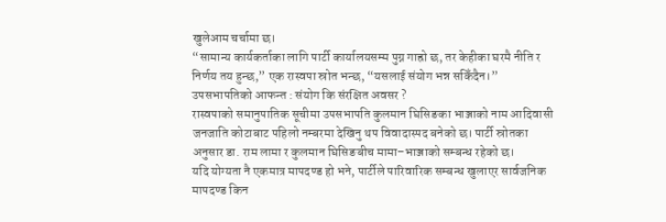खुलेआम चर्चामा छ।
“सामान्य कार्यकर्ताका लागि पार्टी कार्यालयसम्म पुग्न गाह्रो छ, तर केहीका घरमै नीति र निर्णय तय हुन्छ,” एक रास्वपा स्रोत भन्छ, “यसलाई संयोग भन्न सकिँदैन।”
उपसभापतिको आफन्त : संयोग कि संरक्षित अवसर ?
रास्वपाको समानुपातिक सूचीमा उपसभापति कुलमान घिसिङका भाञ्जाको नाम आदिवासी जनजाति कोटाबाट पहिलो नम्बरमा देखिनु थप विवादास्पद बनेको छ। पार्टी स्रोतका अनुसार डा. राम लामा र कुलमान घिसिङबीच मामा–भाञ्जाको सम्बन्ध रहेको छ।
यदि योग्यता नै एकमात्र मापदण्ड हो भने, पार्टीले पारिवारिक सम्बन्ध खुलाएर सार्वजनिक मापदण्ड किन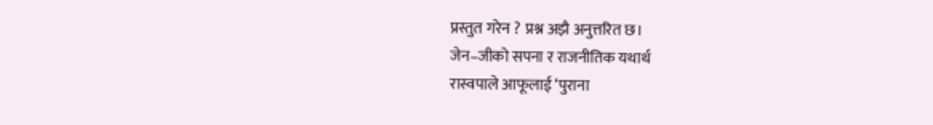प्रस्तुत गरेन ? प्रश्न अझै अनुत्तरित छ।
जेन–जीको सपना र राजनीतिक यथार्थ
रास्वपाले आफूलाई ‘पुराना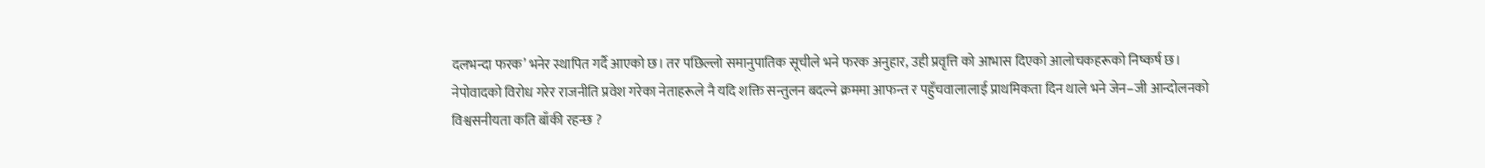दलभन्दा फरक’ भनेर स्थापित गर्दै आएको छ। तर पछिल्लो समानुपातिक सूचीले भने फरक अनुहार, उही प्रवृत्ति को आभास दिएको आलोचकहरूको निष्कर्ष छ।
नेपोवादको विरोध गरेर राजनीति प्रवेश गरेका नेताहरूले नै यदि शक्ति सन्तुलन बदल्ने क्रममा आफन्त र पहुँचवालालाई प्राथमिकता दिन थाले भने जेन–जी आन्दोलनको विश्वसनीयता कति बाँकी रहन्छ ?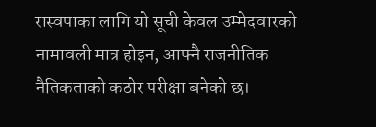रास्वपाका लागि यो सूची केवल उम्मेदवारको नामावली मात्र होइन, आफ्नै राजनीतिक नैतिकताको कठोर परीक्षा बनेको छ।